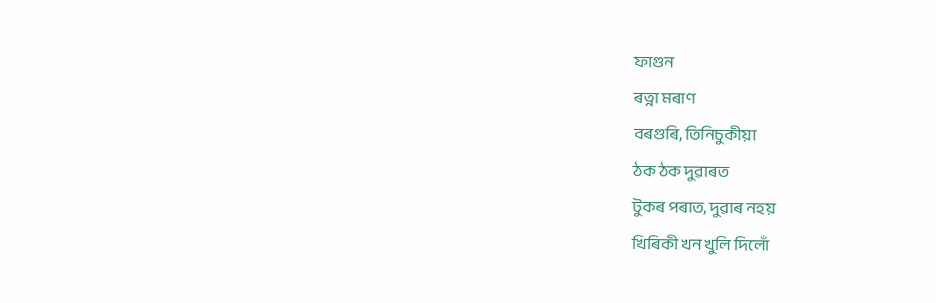ফাগুন
ৰত্না মৰাণ
বৰগুৰি, তিনিচুকীয়া
ঠক ঠক দুৱাৰত
টুকৰ পৰাত, দুৱাৰ নহয়
খিৰিকী খন খুলি দিলোঁ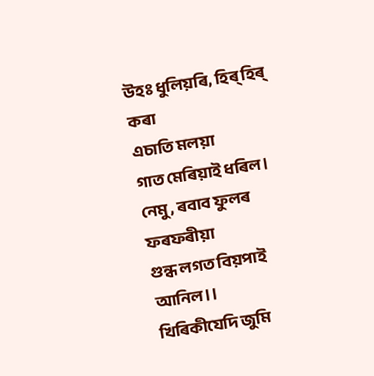উহঃ ধুলিয়ৰি, হিৰ্ হিৰ্ কৰা
এচাতি মলয়া
গাত মেৰিয়াই ধৰিল।
নেমু, ৰবাব ফুলৰ ফৰফৰীয়া
গুন্ধ লগত বিয়পাই আনিল।।
খিৰিকীযেদি জুমি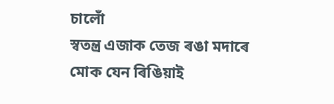চালোঁ
স্বতন্ত্ৰ এজাক তেজ ৰঙা মদাৰে
মোক যেন ৰিঙিয়াই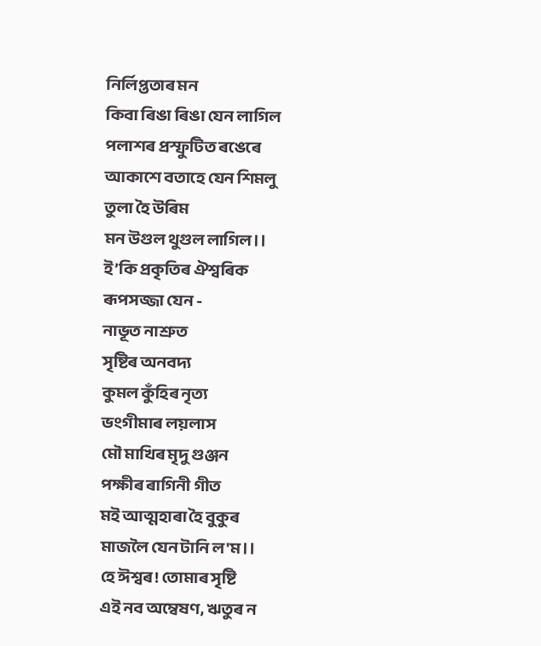নিৰ্লিপ্ততাৰ মন
কিবা ৰিঙা ৰিঙা যেন লাগিল
পলাশৰ প্ৰস্ফুটিত ৰঙেৰে
আকাশে বতাহে যেন শিমলু
তুলা হৈ উৰিম
মন উগুল থুগুল লাগিল।।
ই’কি প্ৰকৃতিৰ ঐশ্বৰিক
ৰূপসজ্জা যেন -
নাভূত নাশ্ৰুত
সৃষ্টিৰ অনবদ্য
কুমল কুঁহিৰ নৃত্য
ভংগীমাৰ লয়লাস
মৌ মাখিৰ মৃদু গুঞ্জন
পক্ষীৰ ৰাগিনী গীত
মই আত্মহাৰা হৈ বুকুৰ
মাজলৈ যেন টানি ল'ম।।
হে ঈশ্বৰ! তোমাৰ সৃষ্টি
এই নব অম্বেষণ, ঋতুৰ ন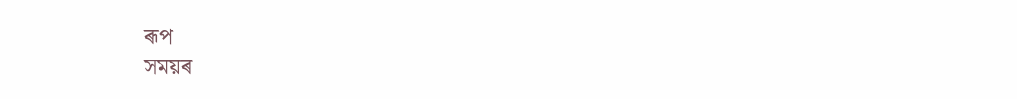ৰূপ
সময়ৰ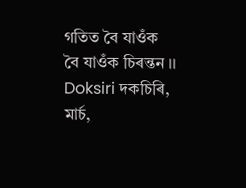গতিত বৈ যাওঁক
বৈ যাওঁক চিৰন্তন ।।
Doksiri দকচিৰি, মাৰ্চ,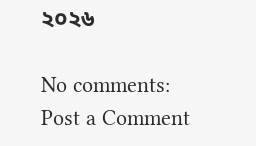২০২৬

No comments:
Post a Comment